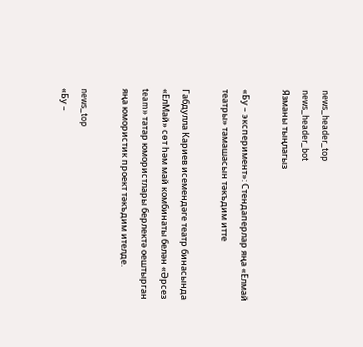news_header_top
news_header_bot
Язманы тыңлагыз

«Бу – эксперимент»: Стендаперлар яңа «Елмай театры» тамашасын тәкъдим итте

Габдулла Кариев исемендәге театр бинасында «ЕлМай» сөт һәм май комбинаты белән «Әрсез team» татар юмористлары берлектә оештырган яңа юмористик проект тәкъдим ителде.

news_top
«Бу –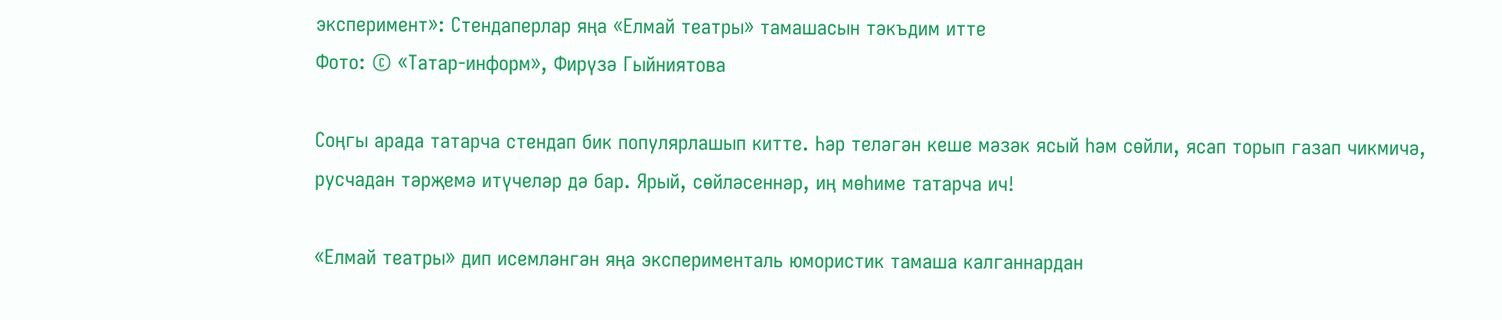эксперимент»: Стендаперлар яңа «Елмай театры» тамашасын тәкъдим итте
Фото: © «Татар-информ», Фирүзә Гыйниятова

Соңгы арада татарча стендап бик популярлашып китте. Һәр теләгән кеше мәзәк ясый һәм сөйли, ясап торып газап чикмичә, русчадан тәрҗемә итүчеләр дә бар. Ярый, сөйләсеннәр, иң мөһиме татарча ич!

«Елмай театры» дип исемләнгән яңа эксперименталь юмористик тамаша калганнардан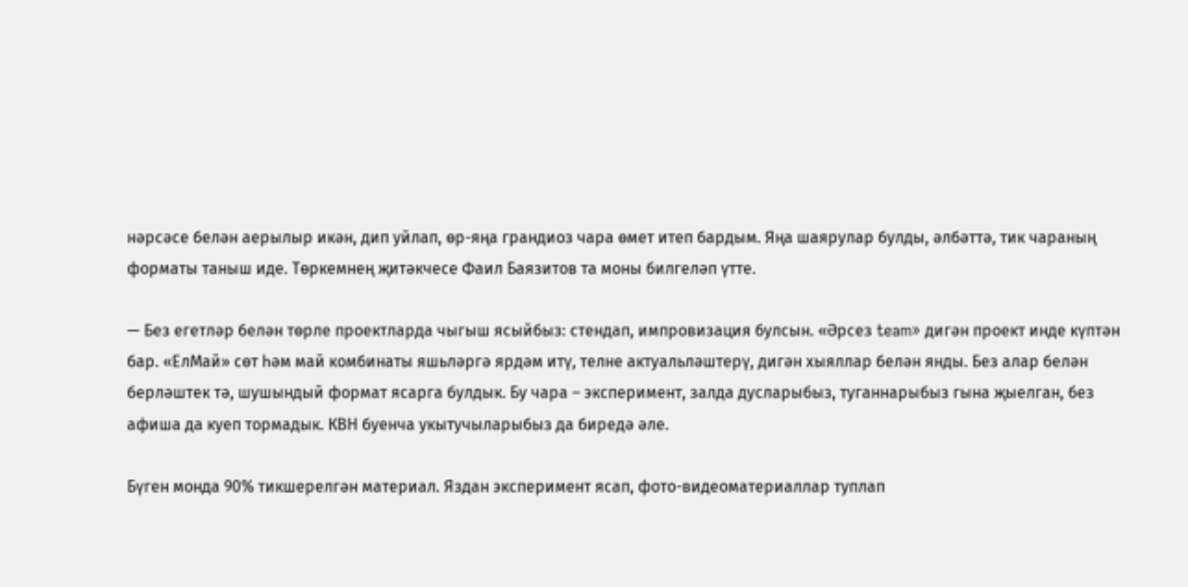нәрсәсе белән аерылыр икән, дип уйлап, өр-яңа грандиоз чара өмет итеп бардым. Яңа шаярулар булды, әлбәттә, тик чараның форматы таныш иде. Төркемнең җитәкчесе Фаил Баязитов та моны билгеләп үтте.

— Без егетләр белән төрле проектларда чыгыш ясыйбыз: стендап, импровизация булсын. «Әрсез team» дигән проект инде күптән бар. «ЕлМай» сөт һәм май комбинаты яшьләргә ярдәм итү, телне актуальләштерү, дигән хыяллар белән янды. Без алар белән берләштек тә, шушындый формат ясарга булдык. Бу чара – эксперимент, залда дусларыбыз, туганнарыбыз гына җыелган, без афиша да куеп тормадык. КВН буенча укытучыларыбыз да биредә әле.

Бүген монда 90% тикшерелгән материал. Яздан эксперимент ясап, фото-видеоматериаллар туплап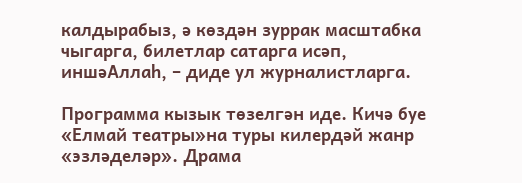калдырабыз, ә көздән зуррак масштабка чыгарга, билетлар сатарга исәп, иншәАллаһ, – диде ул журналистларга.

Программа кызык төзелгән иде. Кичә буе «Елмай театры»на туры килердәй жанр «эзләделәр». Драма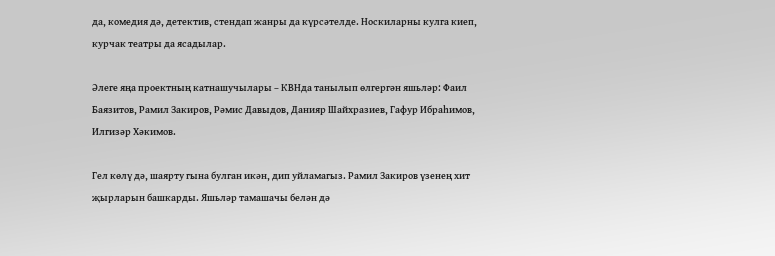да, комедия дә, детектив, стендап жанры да күрсәтелде. Носкиларны кулга киеп, курчак театры да ясадылар.

Әлеге яңа проектның катнашучылары – КВНда танылып өлгергән яшьләр: Фаил Баязитов, Рамил Закиров, Рәмис Давыдов, Данияр Шайхразиев, Гафур Ибраһимов, Илгизәр Хәкимов.

Гел көлү дә, шаярту гына булган икән, дип уйламагыз. Рамил Закиров үзенең хит җырларын башкарды. Яшьләр тамашачы белән дә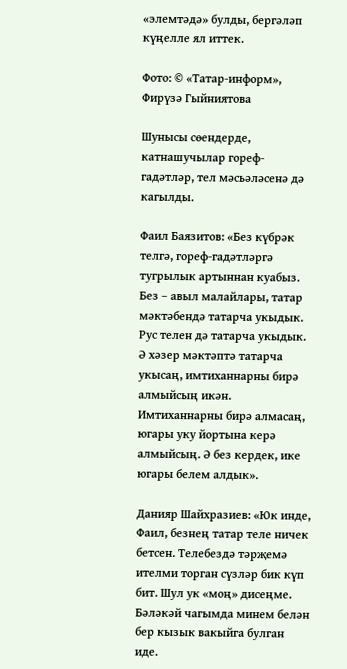«элемтәдә» булды, бергәләп күңелле ял иттек.

Фото: © «Татар-информ», Фирүзә Гыйниятова

Шунысы сөендерде, катнашучылар гореф-гадәтләр, тел мәсьәләсенә дә кагылды.

Фаил Баязитов: «Без күбрәк телгә, гореф-гадәтләргә тугрылык артыннан куабыз. Без – авыл малайлары, татар мәктәбендә татарча укыдык. Рус телен дә татарча укыдык. Ә хәзер мәктәптә татарча укысаң, имтиханнарны бирә алмыйсың икән. Имтиханнарны бирә алмасаң, югары уку йортына керә алмыйсың. Ә без кердек, ике югары белем алдык».

Данияр Шайхразиев: «Юк инде, Фаил, безнең татар теле ничек бетсен. Телебездә тәрҗемә ителми торган сүзләр бик күп бит. Шул ук «моң» дисеңме. Бәләкәй чагымда минем белән бер кызык вакыйга булган иде.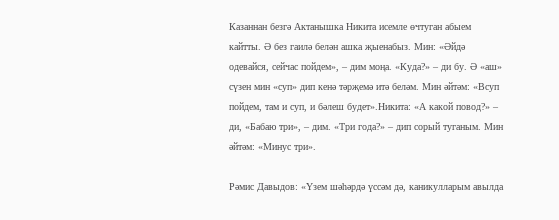Казаннан безгә Актанышка Никита исемле өчтуган абыем кайтты. Ә без гаилә белән ашка җыенабыз. Мин: «Әйдә одевайся, сейчас пойдем», – дим моңа. «Куда?» – ди бу. Ә «аш» сүзен мин «суп» дип кенә тәрҗемә итә беләм. Мин әйтәм: «Всуп пойдем, там и суп, и бәлеш будет».Никита: «А какой повод?» – ди, «Бабаю три», – дим. «Три года?» – дип сорый туганым. Мин әйтәм: «Минус три».

Рәмис Давыдов: «Үзем шәһәрдә үссәм дә, каникулларым авылда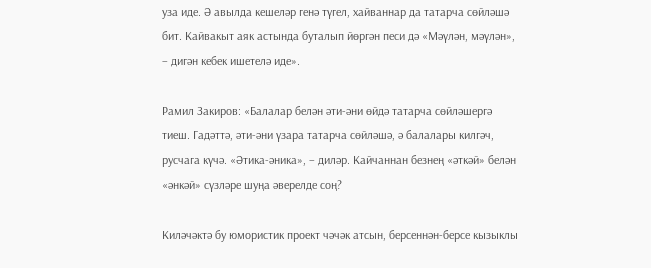уза иде. Ә авылда кешеләр генә түгел, хайваннар да татарча сөйләшә бит. Кайвакыт аяк астында буталып йөргән песи дә «Мәүлән, мәүлән», – дигән кебек ишетелә иде».

Рамил Закиров: «Балалар белән әти-әни өйдә татарча сөйләшергә тиеш. Гадәттә, әти-әни үзара татарча сөйләшә, ә балалары килгәч, русчага күчә. «Әтика-әника», – диләр. Кайчаннан безнең «әткәй» белән «әнкәй» сүзләре шуңа әверелде соң?

Киләчәктә бу юмористик проект чәчәк атсын, берсеннән-берсе кызыклы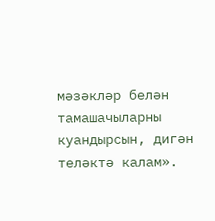мәзәкләр белән тамашачыларны куандырсын, дигән теләктә калам».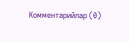Комментарийлар (0)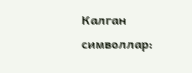Калган символлар: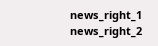news_right_1
news_right_2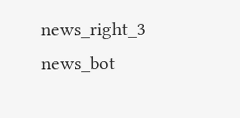news_right_3
news_bot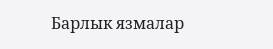Барлык язмалар